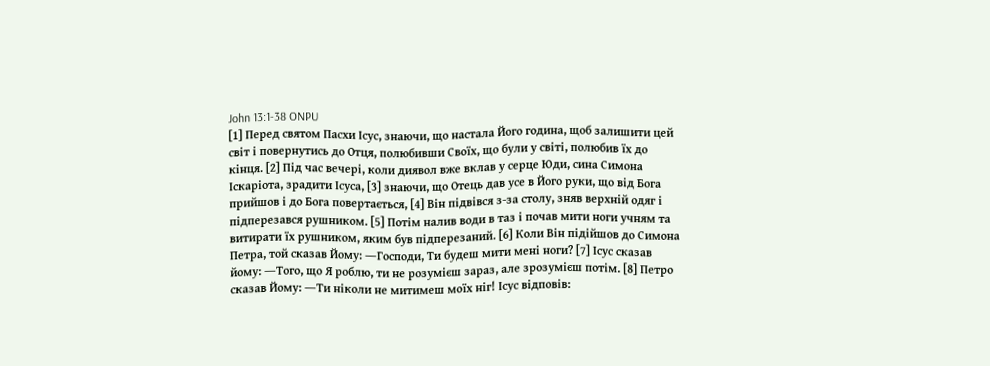John 13:1-38 ONPU
[1] Перед святом Пасхи Ісус, знаючи, що настала Його година, щоб залишити цей світ і повернутись до Отця, полюбивши Своїх, що були у світі, полюбив їх до кінця. [2] Під час вечері, коли диявол вже вклав у серце Юди, сина Симона Іскаріота, зрадити Ісуса, [3] знаючи, що Отець дав усе в Його руки, що від Бога прийшов і до Бога повертається, [4] Він підвівся з-за столу, зняв верхній одяг і підперезався рушником. [5] Потім налив води в таз і почав мити ноги учням та витирати їх рушником, яким був підперезаний. [6] Коли Він підійшов до Симона Петра, той сказав Йому: ―Господи, Ти будеш мити мені ноги? [7] Ісус сказав йому: ―Того, що Я роблю, ти не розумієш зараз, але зрозумієш потім. [8] Петро сказав Йому: ―Ти ніколи не митимеш моїх ніг! Ісус відповів: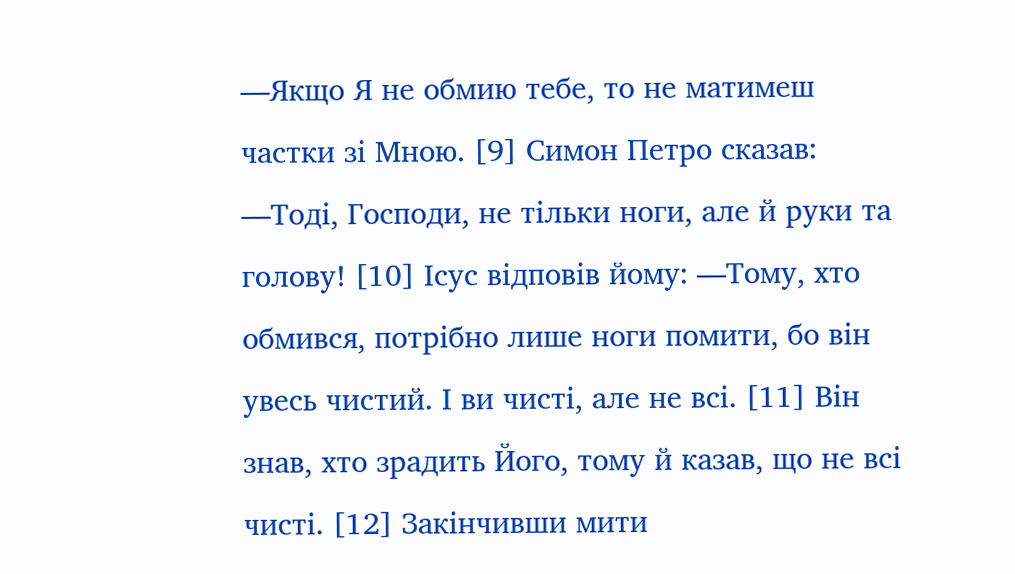―Якщо Я не обмию тебе, то не матимеш частки зі Мною. [9] Симон Петро сказав: ―Тоді, Господи, не тільки ноги, але й руки та голову! [10] Ісус відповів йому: ―Тому, хто обмився, потрібно лише ноги помити, бо він увесь чистий. І ви чисті, але не всі. [11] Він знав, хто зрадить Його, тому й казав, що не всі чисті. [12] Закінчивши мити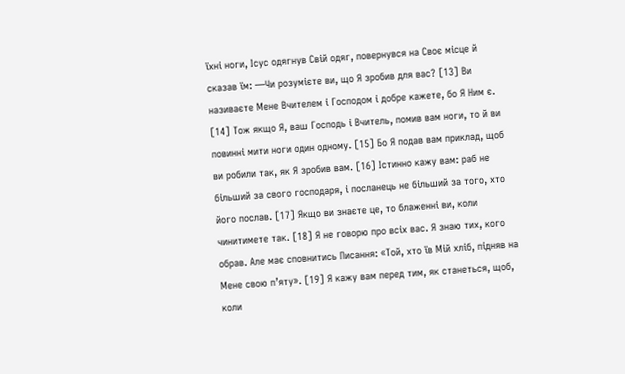їхні ноги, Ісус одягнув Свій одяг, повернувся на Своє місце й сказав їм: ―Чи розумієте ви, що Я зробив для вас? [13] Ви називаєте Мене Вчителем і Господом і добре кажете, бо Я Ним є. [14] Тож якщо Я, ваш Господь і Вчитель, помив вам ноги, то й ви повинні мити ноги один одному. [15] Бо Я подав вам приклад, щоб ви робили так, як Я зробив вам. [16] Істинно кажу вам: раб не більший за свого господаря, і посланець не більший за того, хто його послав. [17] Якщо ви знаєте це, то блаженні ви, коли чинитимете так. [18] Я не говорю про всіх вас. Я знаю тих, кого обрав. Але має сповнитись Писання: «Той, хто їв Мій хліб, підняв на Мене свою п’яту». [19] Я кажу вам перед тим, як станеться, щоб, коли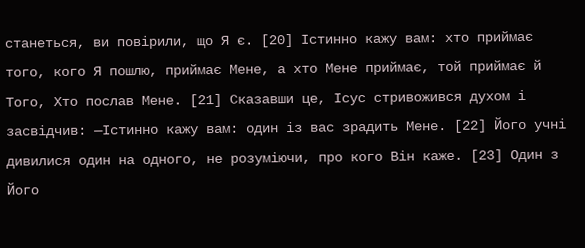станеться, ви повірили, що Я є. [20] Істинно кажу вам: хто приймає того, кого Я пошлю, приймає Мене, а хто Мене приймає, той приймає й Того, Хто послав Мене. [21] Сказавши це, Ісус стривожився духом і засвідчив: ―Істинно кажу вам: один із вас зрадить Мене. [22] Його учні дивилися один на одного, не розуміючи, про кого Він каже. [23] Один з Його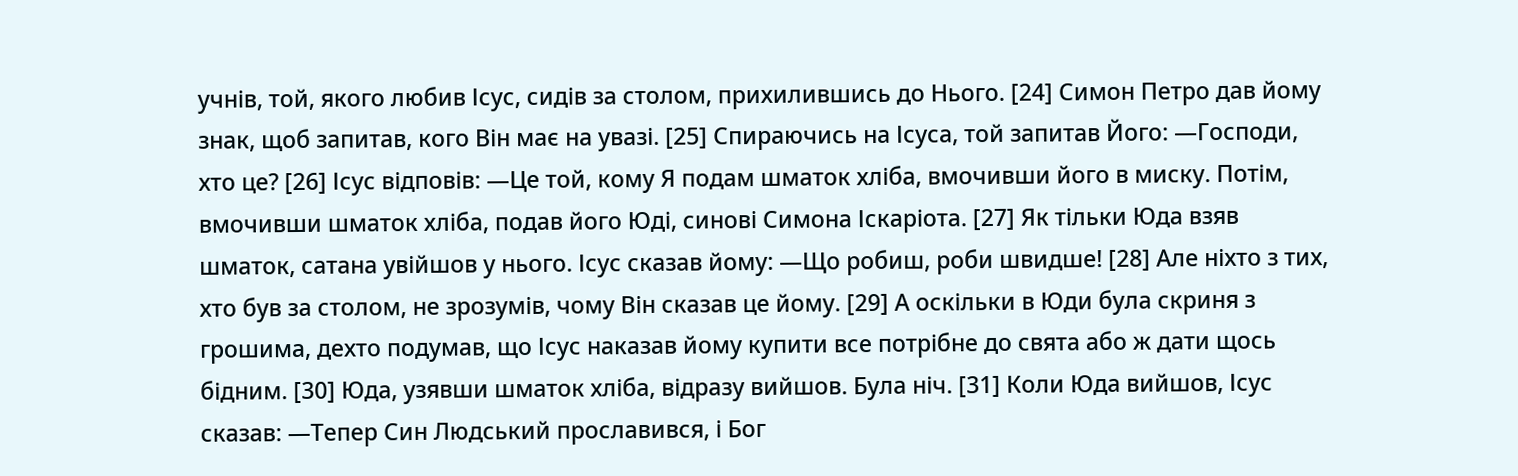учнів, той, якого любив Ісус, сидів за столом, прихилившись до Нього. [24] Симон Петро дав йому знак, щоб запитав, кого Він має на увазі. [25] Спираючись на Ісуса, той запитав Його: ―Господи, хто це? [26] Ісус відповів: ―Це той, кому Я подам шматок хліба, вмочивши його в миску. Потім, вмочивши шматок хліба, подав його Юді, синові Симона Іскаріота. [27] Як тільки Юда взяв шматок, сатана увійшов у нього. Ісус сказав йому: ―Що робиш, роби швидше! [28] Але ніхто з тих, хто був за столом, не зрозумів, чому Він сказав це йому. [29] А оскільки в Юди була скриня з грошима, дехто подумав, що Ісус наказав йому купити все потрібне до свята або ж дати щось бідним. [30] Юда, узявши шматок хліба, відразу вийшов. Була ніч. [31] Коли Юда вийшов, Ісус сказав: ―Тепер Син Людський прославився, і Бог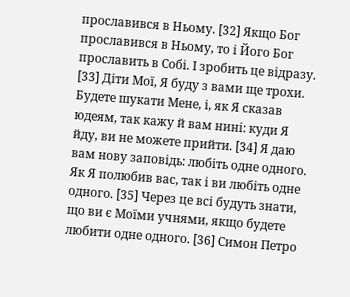прославився в Ньому. [32] Якщо Бог прославився в Ньому, то і Його Бог прославить в Собі. І зробить це відразу. [33] Діти Мої, Я буду з вами ще трохи. Будете шукати Мене, і, як Я сказав юдеям, так кажу й вам нині: куди Я йду, ви не можете прийти. [34] Я даю вам нову заповідь: любіть одне одного. Як Я полюбив вас, так і ви любіть одне одного. [35] Через це всі будуть знати, що ви є Моїми учнями, якщо будете любити одне одного. [36] Симон Петро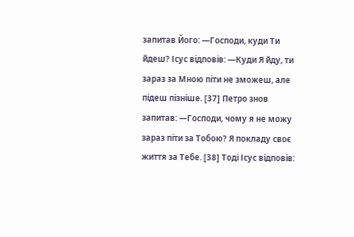запитав Його: ―Господи, куди Ти йдеш? Ісус відповів: ―Куди Я йду, ти зараз за Мною піти не зможеш, але підеш пізніше. [37] Петро знов запитав: ―Господи, чому я не можу зараз піти за Тобою? Я покладу своє життя за Тебе. [38] Тоді Ісус відповів: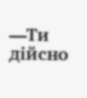―Ти дійсно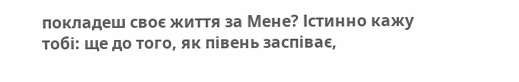покладеш своє життя за Мене? Істинно кажу тобі: ще до того, як півень заспіває,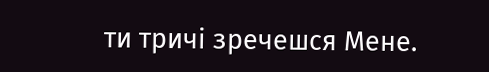ти тричі зречешся Мене.